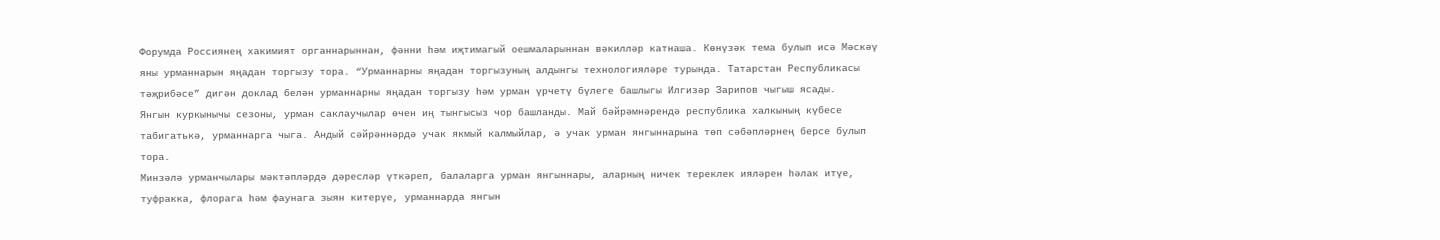Форумда Россиянең хакимият органнарыннан, фәнни һәм иҗтимагый оешмаларыннан вәкилләр катнаша. Көнүзәк тема булып исә Мәскәү яны урманнарын яңадан торгызу тора. “Урманнарны яңадан торгызуның алдынгы технологияләре турында. Татарстан Республикасы тәҗрибәсе” дигән доклад белән урманнарны яңадан торгызу һәм урман үрчетү бүлеге башлыгы Илгизәр Зарипов чыгыш ясады.
Янгын куркынычы сезоны, урман саклаучылар өчен иң тынгысыз чор башланды. Май бәйрәмнәрендә республика халкының күбесе табигатькә, урманнарга чыга. Андый сәйрәннәрдә учак якмый калмыйлар, ә учак урман янгыннарына төп сәбәпләрнең берсе булып тора.
Минзәлә урманчылары мәктәпләрдә дәресләр үткәреп, балаларга урман янгыннары, аларның ничек тереклек ияләрен һәлак итүе, туфракка, флорага һәм фаунага зыян китерүе, урманнарда янгын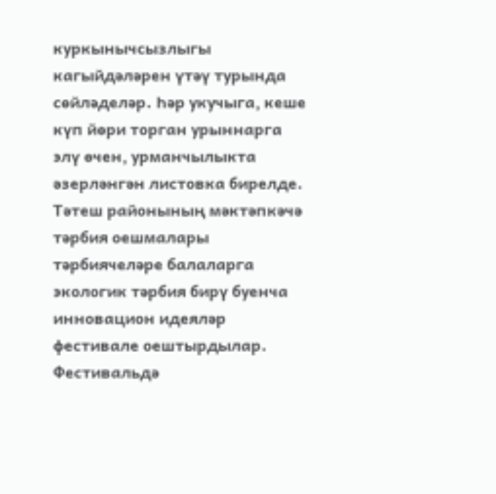куркынычсызлыгы кагыйдәләрен үтәү турында сөйләделәр. Һәр укучыга, кеше күп йөри торган урыннарга элү өчен, урманчылыкта әзерләнгән листовка бирелде.
Тәтеш районының мәктәпкәчә тәрбия оешмалары тәрбиячеләре балаларга экологик тәрбия бирү буенча инновацион идеяләр фестивале оештырдылар. Фестивальдә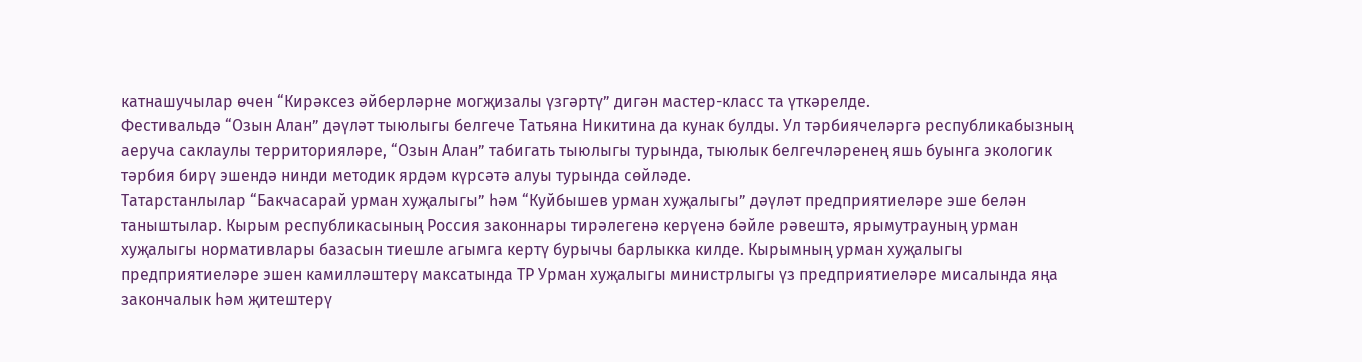катнашучылар өчен “Кирәксез әйберләрне могҗизалы үзгәртү” дигән мастер-класс та үткәрелде.
Фестивальдә “Озын Алан” дәүләт тыюлыгы белгече Татьяна Никитина да кунак булды. Ул тәрбиячеләргә республикабызның аеруча саклаулы территорияләре, “Озын Алан” табигать тыюлыгы турында, тыюлык белгечләренең яшь буынга экологик тәрбия бирү эшендә нинди методик ярдәм күрсәтә алуы турында сөйләде.
Татарстанлылар “Бакчасарай урман хуҗалыгы” һәм “Куйбышев урман хуҗалыгы” дәүләт предприятиеләре эше белән таныштылар. Кырым республикасының Россия законнары тирәлегенә керүенә бәйле рәвештә, ярымутрауның урман хуҗалыгы нормативлары базасын тиешле агымга кертү бурычы барлыкка килде. Кырымның урман хуҗалыгы предприятиеләре эшен камилләштерү максатында ТР Урман хуҗалыгы министрлыгы үз предприятиеләре мисалында яңа закончалык һәм җитештерү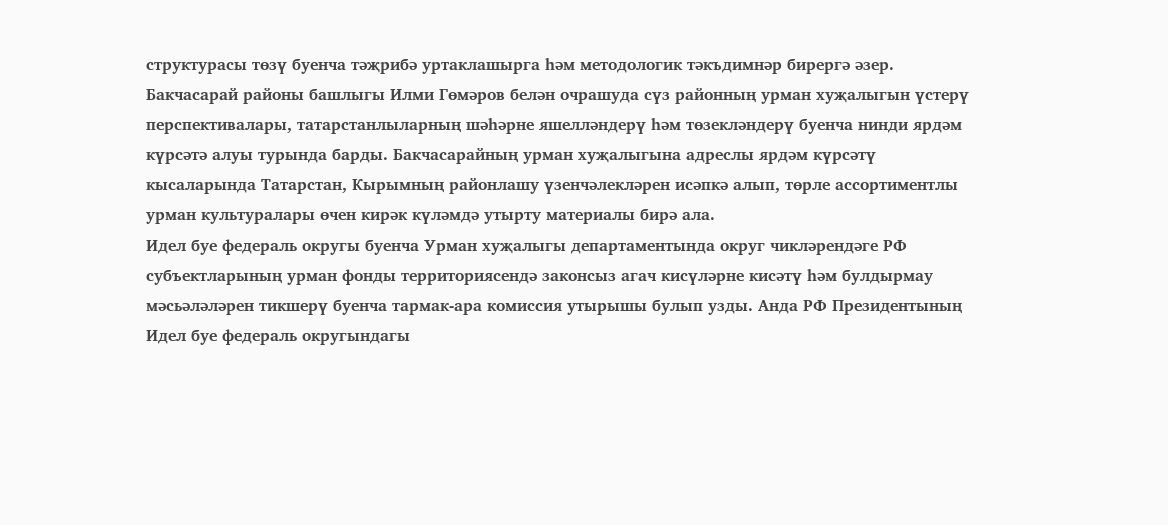структурасы төзү буенча тәҗрибә уртаклашырга һәм методологик тәкъдимнәр бирергә әзер.
Бакчасарай районы башлыгы Илми Гөмәров белән очрашуда сүз районның урман хуҗалыгын үстерү перспективалары, татарстанлыларның шәһәрне яшелләндерү һәм төзекләндерү буенча нинди ярдәм күрсәтә алуы турында барды. Бакчасарайның урман хуҗалыгына адреслы ярдәм күрсәтү кысаларында Татарстан, Кырымның районлашу үзенчәлекләрен исәпкә алып, төрле ассортиментлы урман культуралары өчен кирәк күләмдә утырту материалы бирә ала.
Идел буе федераль округы буенча Урман хуҗалыгы департаментында округ чикләрендәге РФ субъектларының урман фонды территориясендә законсыз агач кисүләрне кисәтү һәм булдырмау мәсьәләләрен тикшерү буенча тармак-ара комиссия утырышы булып узды. Анда РФ Президентының Идел буе федераль округындагы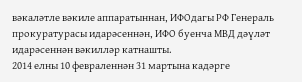вәкаләтле вәкиле аппаратыннан, ИФОдагы РФ Генераль прокуратурасы идарәсеннән, ИФО буенча МВД дәүләт идарәсеннән вәкилләр катнашты.
2014 елны 10 февраленнән 31 мартына кадәрге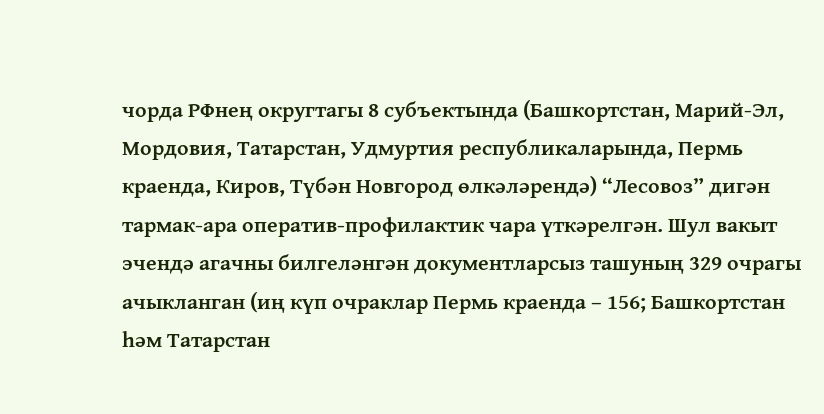чорда РФнең округтагы 8 субъектында (Башкортстан, Марий-Эл, Мордовия, Татарстан, Удмуртия республикаларында, Пермь краенда, Киров, Түбән Новгород өлкәләрендә) “Лесовоз” дигән тармак-ара оператив-профилактик чара үткәрелгән. Шул вакыт эчендә агачны билгеләнгән документларсыз ташуның 329 очрагы ачыкланган (иң күп очраклар Пермь краенда – 156; Башкортстан һәм Татарстан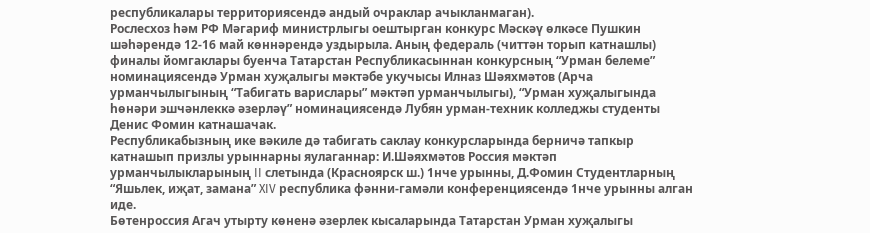республикалары территориясендә андый очраклар ачыкланмаган).
Рослесхоз һәм РФ Мәгариф министрлыгы оештырган конкурс Мәскәү өлкәсе Пушкин шәһәрендә 12-16 май көннәрендә уздырыла. Аның федераль (читтән торып катнашлы) финалы йомгаклары буенча Татарстан Республикасыннан конкурсның “Урман белеме” номинациясендә Урман хуҗалыгы мәктәбе укучысы Илназ Шәяхмәтов (Арча урманчылыгының “Табигать варислары” мәктәп урманчылыгы), “Урман хуҗалыгында һөнәри эшчәнлеккә әзерләү” номинациясендә Лубян урман-техник колледжы студенты Денис Фомин катнашачак.
Республикабызның ике вәкиле дә табигать саклау конкурсларында берничә тапкыр катнашып призлы урыннарны яулаганнар: И.Шәяхмәтов Россия мәктәп урманчылыкларының II слетында (Красноярск ш.) 1нче урынны, Д.Фомин Студентларның “Яшьлек, иҗат, замана” XIV республика фәнни-гамәли конференциясендә 1нче урынны алган иде.
Бөтенроссия Агач утырту көненә әзерлек кысаларында Татарстан Урман хуҗалыгы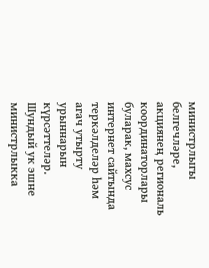министрлыгы белгечләре, акциянең региональ координаторлары буларак, махсус интернет сайтында теркәлделәр һәм агач утырту урыннарын күрсәттеләр. Шундый ук эшне министрлыкка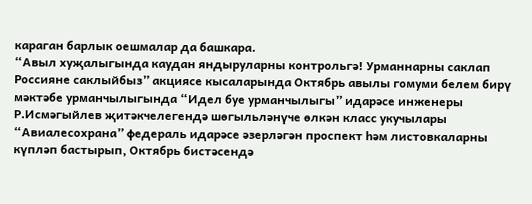караган барлык оешмалар да башкара.
“Авыл хуҗалыгында каудан яндыруларны контрольгә! Урманнарны саклап Россияне саклыйбыз” акциясе кысаларында Октябрь авылы гомуми белем бирү мәктәбе урманчылыгында “Идел буе урманчылыгы” идарәсе инженеры Р.Исмәгыйлев җитәкчелегендә шөгыльләнүче өлкән класс укучылары “Авиалесохрана” федераль идарәсе әзерләгән проспект һәм листовкаларны күпләп бастырып, Октябрь бистәсендә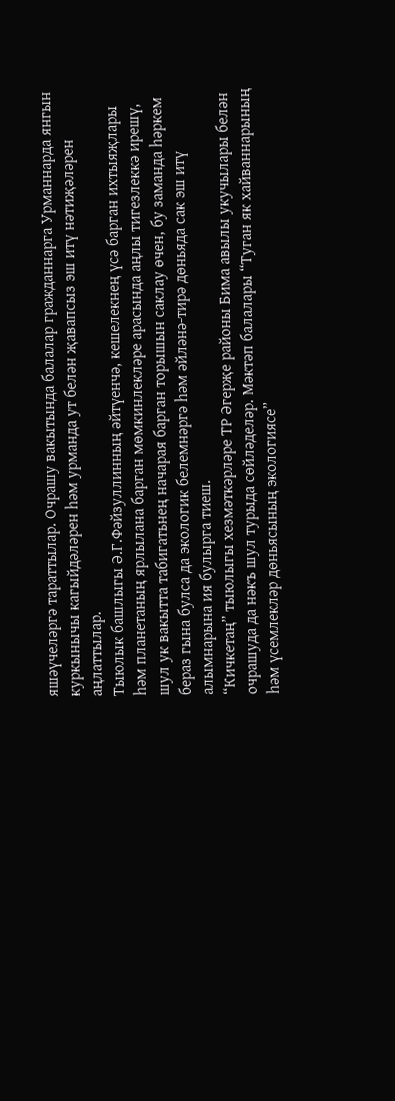яшәүчеләргә тараттылар. Очрашу вакытында балалар гражданнарга Урманнарда янгын куркынычы кагыйдәләрен һәм урманда ут белән җавапсыз эш итү нәтиҗәләрен аңлаттылар.
Тыюлык башлыгы Ә.Г.Фәйзуллинның әйтүенчә, кешелекнең үсә барган ихтыяҗлары һәм планетаның ярлылана барган мөмкинлекләре арасында аңлы тигезлеккә ирешү, шул ук вакытта табигатьнең начарая барган торышын саклау өчен, бу заманда һәркем бераз гына булса да экологик белемнәргә һәм әйләнә-тирә дөньяда сак эш итү алымнарына ия булырга тиеш.
“Кичкетаң” тыюлыгы хезмәткәрләре ТР Әгерҗе районы Бима авылы укучылары белән очрашуда да нәкъ шул турыда сөйләделәр. Мәктәп балалары “Туган як хайваннарының һәм үсемлекләр дөньясының экологиясе”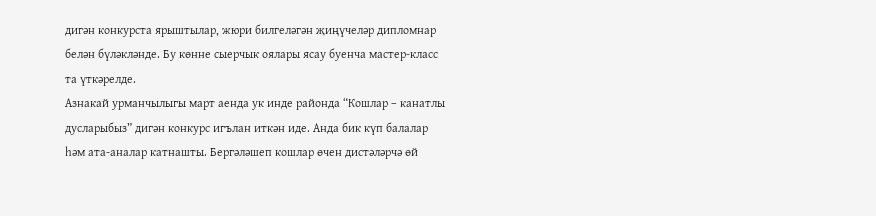дигән конкурста ярыштылар, жюри билгеләгән җиңүчеләр дипломнар белән бүләкләнде. Бу көнне сыерчык оялары ясау буенча мастер-класс та үткәрелде.
Азнакай урманчылыгы март аенда ук инде районда “Кошлар – канатлы дусларыбыз” дигән конкурс игълан иткән иде. Анда бик күп балалар һәм ата-аналар катнашты. Бергәләшеп кошлар өчен дистәләрчә өй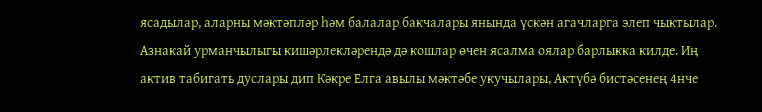ясадылар, аларны мәктәпләр һәм балалар бакчалары янында үскән агачларга элеп чыктылар. Азнакай урманчылыгы кишәрлекләрендә дә кошлар өчен ясалма оялар барлыкка килде. Иң актив табигать дуслары дип Кәкре Елга авылы мәктәбе укучылары, Актүбә бистәсенең 4нче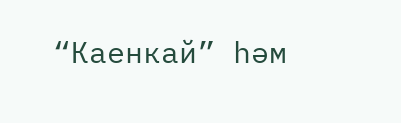“Каенкай” һәм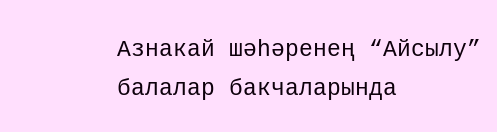Азнакай шәһәренең “Айсылу” балалар бакчаларында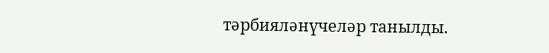тәрбияләнүчеләр танылды.